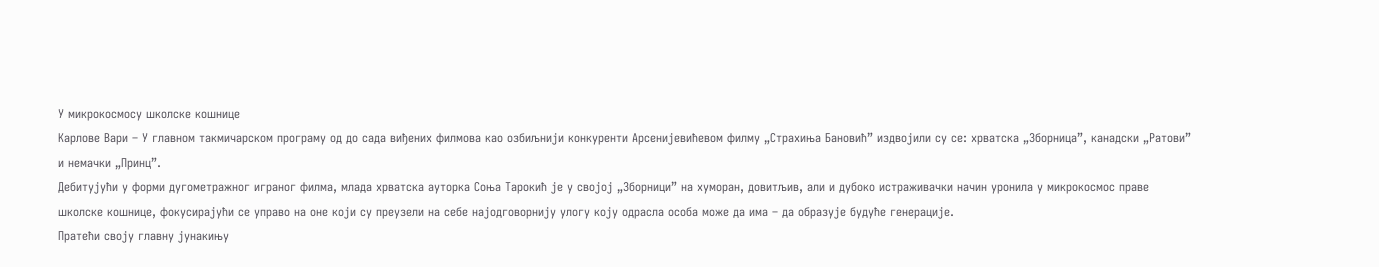У микрокосмосу школске кошнице
Карлове Вари – У главном такмичарском програму од до сада виђених филмова као озбиљнији конкуренти Арсенијевићевом филму „Страхиња Бановић” издвојили су се: хрватска „Зборница”, канадски „Ратови” и немачки „Принц”.
Дебитујући у форми дугометражног играног филма, млада хрватска ауторка Соња Тарокић је у својој „Зборници” на хуморан, довитљив, али и дубоко истраживачки начин уронила у микрокосмос праве школске кошнице, фокусирајући се управо на оне који су преузели на себе најодговорнију улогу коју одрасла особа може да има – да образује будуће генерације.
Пратећи своју главну јунакињу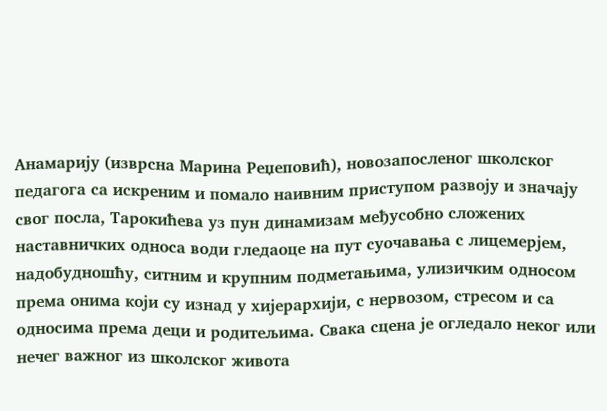Анамарију (изврсна Марина Реџеповић), новозапосленог школског педагога са искреним и помало наивним приступом развоју и значају свог посла, Тарокићева уз пун динамизам међусобно сложених наставничких односа води гледаоце на пут суочавања с лицемерјем, надобудношћу, ситним и крупним подметањима, улизичким односом према онима који су изнад у хијерархији, с нервозом, стресом и са односима према деци и родитељима. Свака сцена је огледало неког или нечег важног из школског живота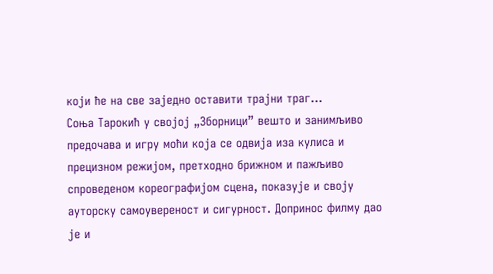који ће на све заједно оставити трајни траг...
Соња Тарокић у својој „Зборници” вешто и занимљиво предочава и игру моћи која се одвија иза кулиса и прецизном режијом, претходно брижном и пажљиво спроведеном кореографијом сцена, показује и своју ауторску самоувереност и сигурност. Допринос филму дао је и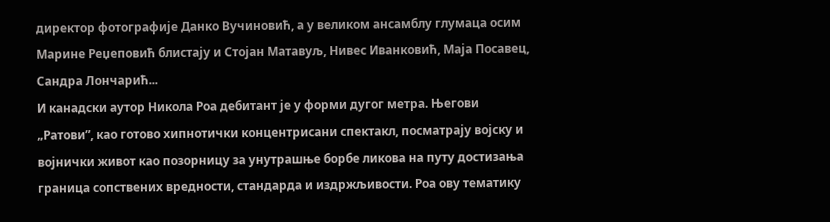директор фотографије Данко Вучиновић, а у великом ансамблу глумаца осим Марине Реџеповић блистају и Стојан Матавуљ, Нивес Иванковић, Маја Посавец, Сандра Лончарић...
И канадски аутор Никола Роа дебитант је у форми дугог метра. Његови „Ратови”, као готово хипнотички концентрисани спектакл, посматрају војску и војнички живот као позорницу за унутрашње борбе ликова на путу достизања граница сопствених вредности, стандарда и издржљивости. Роа ову тематику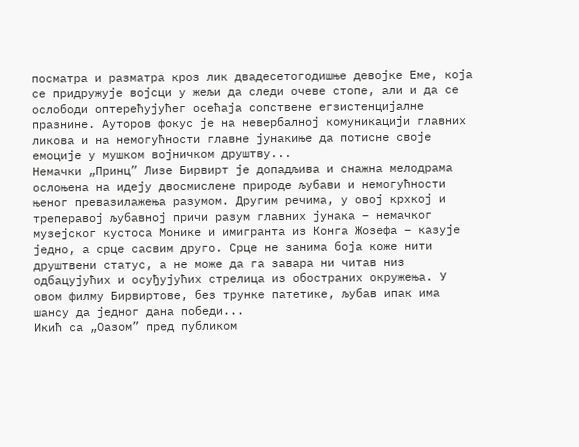посматра и разматра кроз лик двадесетогодишње девојке Еме, која се придружује војсци у жељи да следи очеве стопе, али и да се ослободи оптерећујућег осећаја сопствене егзистенцијалне празнине. Ауторов фокус је на невербалној комуникацији главних ликова и на немогућности главне јунакиње да потисне своје емоције у мушком војничком друштву...
Немачки „Принц” Лизе Бирвирт је допадљива и снажна мелодрама ослоњена на идеју двосмислене природе љубави и немогућности њеног превазилажења разумом. Другим речима, у овој крхкој и треперавој љубавној причи разум главних јунака – немачког музејског кустоса Монике и имигранта из Конга Жозефа – казује једно, а срце сасвим друго. Срце не занима боја коже нити друштвени статус, а не може да га завара ни читав низ одбацујућих и осуђујућих стрелица из обостраних окружења. У овом филму Бирвиртове, без трунке патетике, љубав ипак има шансу да једног дана победи...
Икић са „Оазом” пред публиком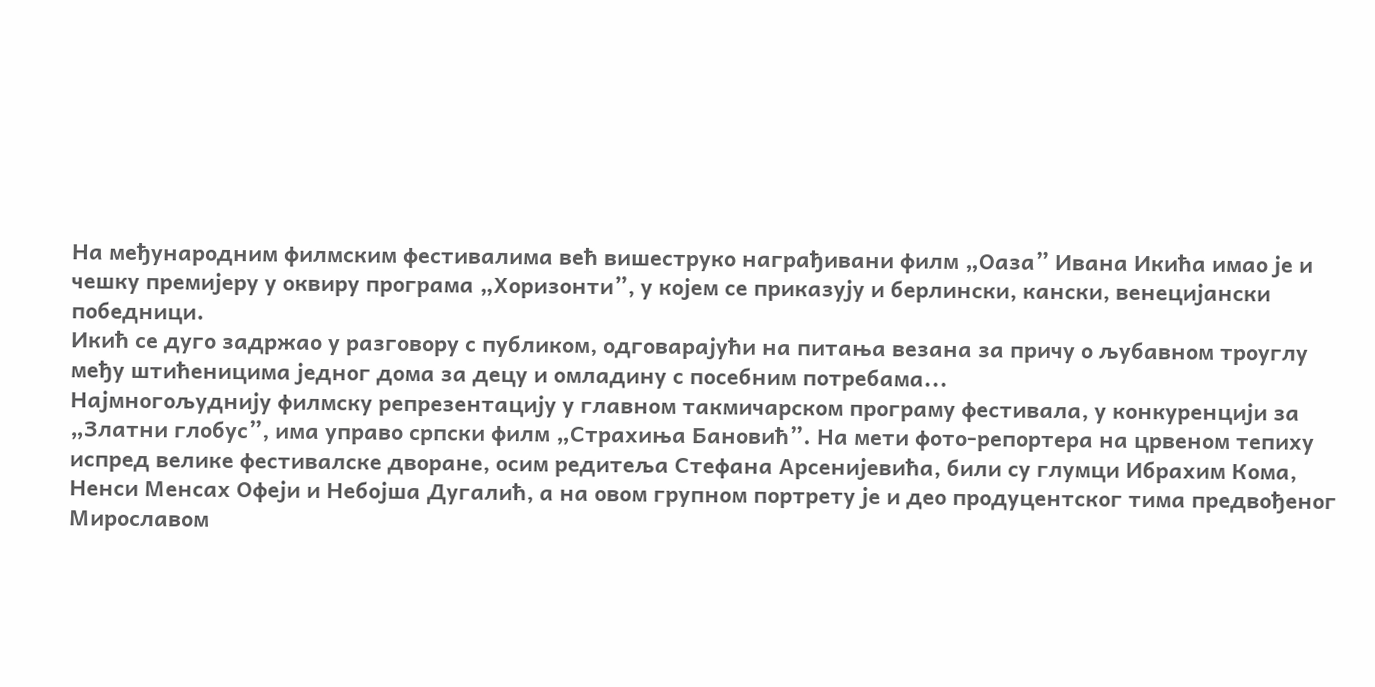На међународним филмским фестивалима већ вишеструко награђивани филм „Оаза” Ивана Икића имао је и чешку премијеру у оквиру програма „Хоризонти”, у којем се приказују и берлински, кански, венецијански победници.
Икић се дуго задржао у разговору с публиком, одговарајући на питања везана за причу о љубавном троуглу међу штићеницима једног дома за децу и омладину с посебним потребама...
Најмногољуднију филмску репрезентацију у главном такмичарском програму фестивала, у конкуренцији за „Златни глобус”, има управо српски филм „Страхиња Бановић”. На мети фото-репортера на црвеном тепиху испред велике фестивалске дворане, осим редитеља Стефана Арсенијевића, били су глумци Ибрахим Кома, Ненси Менсах Офеји и Небојша Дугалић, а на овом групном портрету је и део продуцентског тима предвођеног Мирославом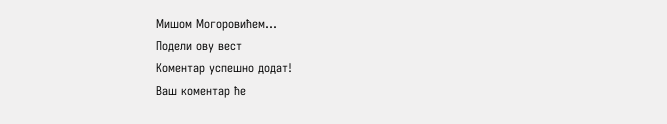Мишом Могоровићем...
Подели ову вест
Комeнтар успeшно додат!
Ваш комeнтар ћe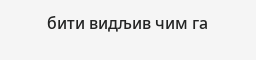бити видљив чим га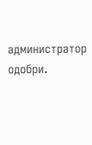администратор одобри.